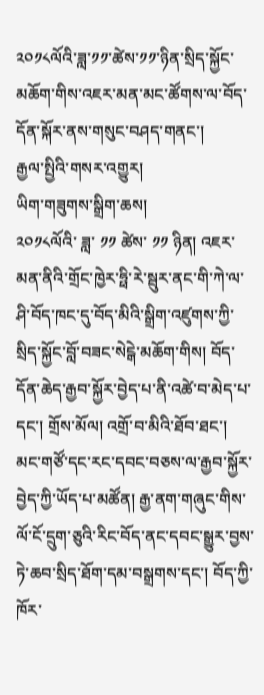༢༠༡༨ལོའི་ཟླ་༡༡་ཚེས་༡༡་ཉིན་སྲིད་སྐྱོང་མཆོག་གིས་འཇར་མན་མང་ཚོགས་ལ་བོད་དོན་སྐོར་ནས་གསུང་བཤད་གནང་།
རྒྱལ་སྤྱིའི་གསར་འགྱུར།
ཡིག་གཟུགས་སྒྲིག་ཆས།
༢༠༡༨ལོའི་ ཟླ་ ༡༡ ཚེས་ ༡༡ ཉིན། འཇར་མན་ནིའི་གྲོང་ཁྱེར་ཧྥི་རེ་སྦུར་ནང་གི་ཀེ་ལ་ཤི་བོད་ཁང་དུ་བོད་མིའི་སྒྲིག་འཛུགས་ཀྱི་སྲིད་སྐྱོང་བློ་བཟང་སེངྒེ་མཆོག་གིས། བོད་དོན་ཆེད་རྒྱབ་སྐྱོར་བྱེད་པ་ནི་འཚེ་བ་མེད་པ་དང་། གྲོས་མོལ། འགྲོ་བ་མིའི་ཐོབ་ཐང་། མང་གཙོ་དང་རང་དབང་བཅས་ལ་རྒྱབ་སྐྱོར་བྱེད་ཀྱི་ཡོད་པ་མཚོན། རྒྱ་ནག་གཞུང་གིས་ལོ་ངོ་དྲུག་ཅུའི་རིང་བོད་ནང་དབང་སྒྱུར་བྱས་ཏེ་ཆབ་སྲིད་ཐོག་དམ་བསྒྲགས་དང་། བོད་ཀྱི་ཁོར་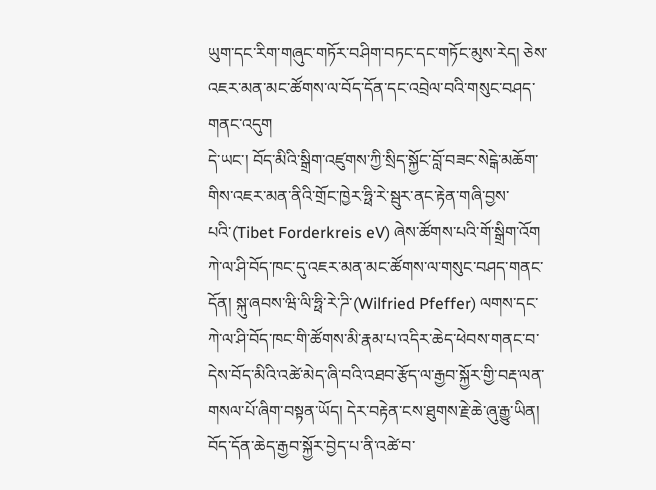ཡུག་དང་རིག་གཞུང་གཏོར་བཤིག་བཏང་དང་གཏོང་མུས་རེད། ཅེས་འཇར་མན་མང་ཚོགས་ལ་བོད་དོན་དང་འབྲེལ་བའི་གསུང་བཤད་གནང་འདུག
དེ་ཡང་། བོད་མིའི་སྒྲིག་འཛུགས་ཀྱི་སྲིད་སྐྱོང་བློ་བཟང་སེངྒེ་མཆོག་གིས་འཇར་མན་ནིའི་གྲོང་ཁྱེར་ཧྥི་རེ་སྦུར་ནང་རྟེན་གཞི་བྱས་པའི་(Tibet Forderkreis eV) ཞེས་ཚོགས་པའི་གོ་སྒྲིག་འོག ཀེ་ལ་ཤི་བོད་ཁང་དུ་འཇར་མན་མང་ཚོགས་ལ་གསུང་བཤད་གནང་དོན། སྐུ་ཞབས་ཝི་ལི་ཧྥི་རེ་ཌི་(Wilfried Pfeffer) ལགས་དང་ཀེ་ལ་ཤི་བོད་ཁང་གི་ཚོགས་མི་རྣམ་པ་འདིར་ཆེད་ཕེབས་གནང་བ་དེས་བོད་མིའི་འཚེ་མེད་ཞི་བའི་འཐབ་རྩོད་ལ་རྒྱབ་སྐྱོར་གྱི་བརྡ་ལན་གསལ་པོ་ཞིག་བསྟན་ཡོད། དེར་བརྟེན་ངས་ཐུགས་རྗེ་ཆེ་ཞུ་རྒྱུ་ཡིན།
བོད་དོན་ཆེད་རྒྱབ་སྐྱོར་བྱེད་པ་ནི་འཚེ་བ་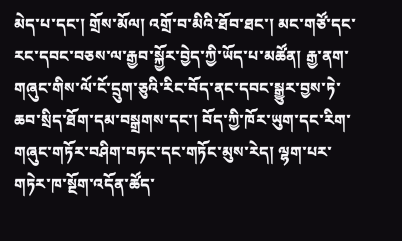མེད་པ་དང་། གྲོས་མོལ། འགྲོ་བ་མིའི་ཐོབ་ཐང་། མང་གཙོ་དང་རང་དབང་བཅས་ལ་རྒྱབ་སྐྱོར་བྱེད་ཀྱི་ཡོད་པ་མཚོན། རྒྱ་ནག་གཞུང་གིས་ལོ་ངོ་དྲུག་ཅུའི་རིང་བོད་ནང་དབང་སྒྱུར་བྱས་ཏེ་ཆབ་སྲིད་ཐོག་དམ་བསྒྲགས་དང་། བོད་ཀྱི་ཁོར་ཡུག་དང་རིག་གཞུང་གཏོར་བཤིག་བཏང་དང་གཏོང་མུས་རེད། ལྷག་པར་གཏེར་ཁ་སྔོག་འདོན་ཚོད་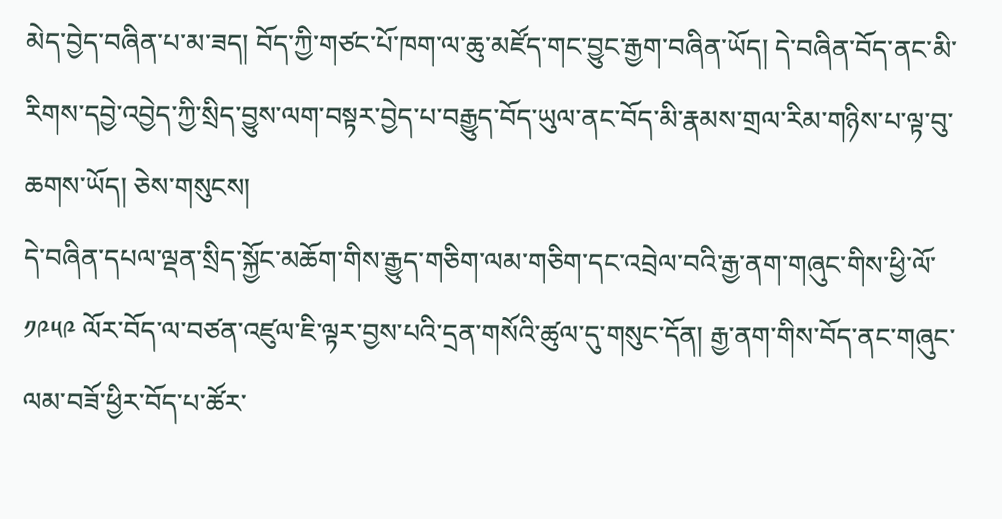མེད་བྱེད་བཞིན་པ་མ་ཟད། བོད་ཀྱི་གཙང་པོ་ཁག་ལ་ཆུ་མཛོད་གང་བྱུང་རྒྱག་བཞིན་ཡོད། དེ་བཞིན་བོད་ནང་མི་རིགས་དབྱེ་འབྱེད་ཀྱི་སྲིད་བྱུས་ལག་བསྟར་བྱེད་པ་བརྒྱུད་བོད་ཡུལ་ནང་བོད་མི་རྣམས་གྲལ་རིམ་གཉིས་པ་ལྟ་བུ་ཆགས་ཡོད། ཅེས་གསུངས།
དེ་བཞིན་དཔལ་ལྡན་སྲིད་སྐྱོང་མཆོག་གིས་རྒྱུད་གཅིག་ལམ་གཅིག་དང་འབྲེལ་བའི་རྒྱ་ནག་གཞུང་གིས་ཕྱི་ལོ་ ༡༩༥༩ ལོར་བོད་ལ་བཙན་འཛུལ་ཇི་ལྟར་བྱས་པའི་དྲན་གསོའི་ཚུལ་དུ་གསུང་དོན། རྒྱ་ནག་གིས་བོད་ནང་གཞུང་ལམ་བཟོ་ཕྱིར་བོད་པ་ཚོར་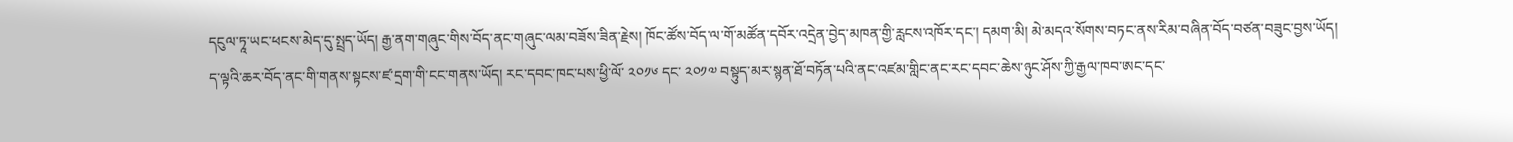དངུལ་ཏཱ་ཡང་ཕངས་མེད་དུ་སྤྲད་ཡོད། རྒྱ་ནག་གཞུང་གིས་བོད་ནང་གཞུང་ལམ་བཟོས་ཟིན་རྗེས། ཁོང་ཚོས་བོད་ལ་གོ་མཚོན་དབོར་འདྲེན་བྱེད་མཁན་གྱི་རླངས་འཁོར་དང་། དམག་མི། མེ་མདའ་སོགས་བཏང་ནས་རིམ་བཞིན་བོད་བཙན་བཟུང་བྱས་ཡོད།
ད་ལྟའི་ཆར་བོད་ནང་གི་གནས་སྟངས་ཛ་དྲག་གི་ངང་གནས་ཡོད། རང་དབང་ཁང་པས་ཕྱི་ལོ་ ༢༠༡༦ དང་ ༢༠༡༧ བསྟུད་མར་སྙན་ཐོ་བཏོན་པའི་ནང་འཛམ་གླིང་ནང་རང་དབང་ཆེས་ཉུང་ཤོས་ཀྱི་རྒྱལ་ཁབ་ཨང་དང་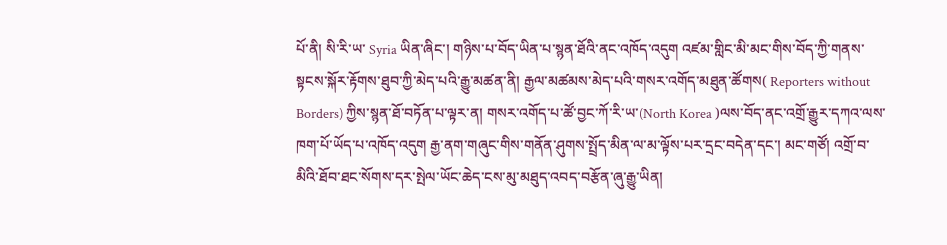པོ་ནི། སི་རི་ཡ་ Syria ཡིན་ཞིང་། གཉིས་པ་བོད་ཡིན་པ་སྙན་ཐོའི་ནང་འཁོད་འདུག འཛམ་གླིང་མི་མང་གིས་བོད་ཀྱི་གནས་སྟངས་སྐོར་རྟོགས་ཐུབ་ཀྱི་མེད་པའི་རྒྱུ་མཚན་ནི། རྒྱལ་མཚམས་མེད་པའི་གསར་འགོད་མཐུན་ཚོགས( Reporters without Borders) ཀྱིས་སྙན་ཐོ་བཏོན་པ་ལྟར་ན། གསར་འགོད་པ་ཚོ་བྱང་ཀོ་རི་ཡ་(North Korea )ལས་བོད་ནང་འགྲོ་རྒྱུར་དཀའ་ལས་ཁག་པོ་ཡོད་པ་འཁོད་འདུག རྒྱ་ནག་གཞུང་གིས་གནོན་ཤུགས་སྤྲོད་མིན་ལ་མ་ལྟོས་པར་དྲང་བདེན་དང་། མང་གཙོ། འགྲོ་བ་མིའི་ཐོབ་ཐང་སོགས་དར་སྤེལ་ཡོང་ཆེད་ངས་མུ་མཐུད་འབད་བརྩོན་ཞུ་རྒྱུ་ཡིན།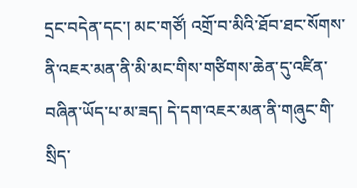དྲང་བདེན་དང་། མང་གཙོ། འགྲོ་བ་མིའི་ཐོབ་ཐང་སོགས་ནི་འཇར་མན་ནི་མི་མང་གིས་གཙིགས་ཆེན་དུ་འཛིན་བཞིན་ཡོད་པ་མ་ཟད། དེ་དག་འཇར་མན་ནི་གཞུང་གི་སྲིད་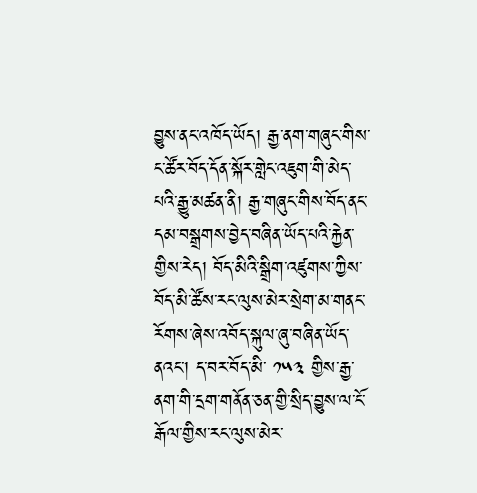བྱུས་ནང་འཁོད་ཡོད། རྒྱ་ནག་གཞུང་གིས་ང་ཚོར་བོད་དོན་སྐོར་གླེང་འཇུག་གི་མེད་པའི་རྒྱུ་མཚན་ནི། རྒྱ་གཞུང་གིས་བོད་ནང་དམ་བསྒྲགས་བྱེད་བཞིན་ཡོད་པའི་རྐྱེན་གྱིས་རེད། བོད་མིའི་སྒྲིག་འཛུགས་ཀྱིས་བོད་མི་ཚོས་རང་ལུས་མེར་སྲེག་མ་གནང་རོགས་ཞེས་འབོད་སྐུལ་ཞུ་བཞིན་ཡོད་ནའང་། ད་བར་བོད་མི་ ༡༥༣ གྱིས་རྒྱ་ནག་གི་དྲག་གནོན་ཅན་གྱི་སྲིད་བྱུས་ལ་ངོ་རྒོལ་གྱིས་རང་ལུས་མེར་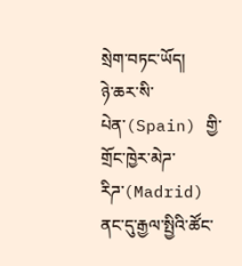སྲེག་བཏང་ཡོད།
ཉེ་ཆར་སི་པེན་(Spain) གྱི་གྲོང་ཁྱེར་མེཌ་རིཌ་(Madrid) ནང་དུ་རྒྱལ་སྤྱིའི་ཚོང་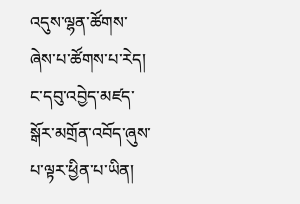འདུས་ལྷན་ཚོགས་ཞེས་པ་ཚོགས་པ་རེད། ང་དབུ་འབྱེད་མཛད་སྒོར་མགྲོན་འབོད་ཞུས་པ་ལྟར་ཕྱིན་པ་ཡིན།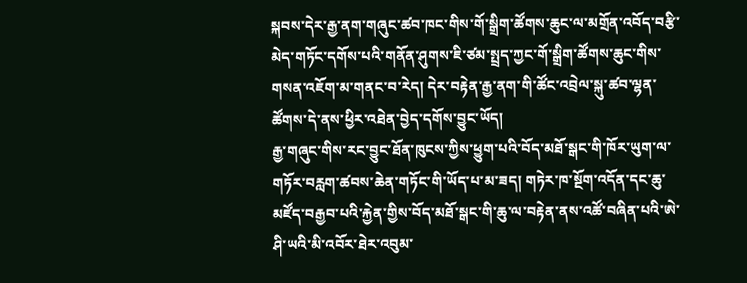སྐབས་དེར་རྒྱ་ནག་གཞུང་ཚབ་ཁང་གིས་གོ་སྒྲིག་ཚོགས་ཆུང་ལ་མགྲོན་འབོད་བརྩི་མེད་གཏོང་དགོས་པའི་གནོན་ཤུགས་ཇི་ཙམ་སྤྲད་ཀྱང་གོ་སྒྲིག་ཚོགས་ཆུང་གིས་གསན་འཇོག་མ་གནང་བ་རེད། དེར་བརྟེན་རྒྱ་ནག་གི་ཚོང་འབྲེལ་སྐུ་ཚབ་ལྷན་ཚོགས་དེ་ནས་ཕྱིར་འཐེན་བྱེད་དགོས་བྱུང་ཡོད།
རྒྱ་གཞུང་གིས་རང་བྱུང་ཐོན་ཁུངས་ཀྱིས་ཕྱུག་པའི་བོད་མཐོ་སྒང་གི་ཁོར་ཡུག་ལ་གཏོར་བརླག་ཚབས་ཆེན་གཏོང་གི་ཡོད་པ་མ་ཟད། གཏེར་ཁ་སྔོག་འདོན་དང་ཆུ་མཛོད་བརྒྱབ་པའི་རྐྱེན་གྱིས་བོད་མཐོ་སྒང་གི་ཆུ་ལ་བརྟེན་ནས་འཚོ་བཞིན་པའི་ཨེ་ཤི་ཡའི་མི་འབོར་ཐེར་འབུམ་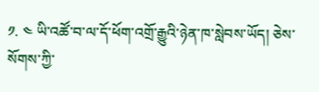༡. ༤ ཡི་འཚོ་བ་ལ་དོ་ཕོག་འགྲོ་རྒྱུའི་ཉེན་ཁ་སླེབས་ཡོད། ཅེས་སོགས་ཀྱི་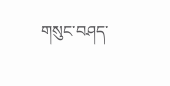གསུང་བཤད་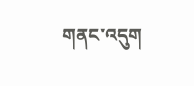གནང་འདུག